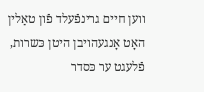ווען חיים גרינפֿעלד פֿון טאַלין האָט אָנגעהויבן היטן כּשרות, פֿלעגט ער כּסדר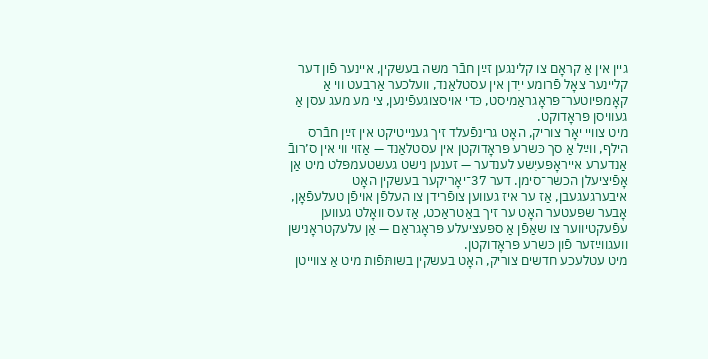גיין אין אַ קראָם צו קלינגען זײַן חבֿר משה בעשקין, איינער פֿון דער קליינער צאָל פֿרומע ייִדן אין עסטלאַנד, וועלכער אַרבעט ווי אַ קאָמפּיוטער־פּראָגראַמיסט, כּדי אויסצוגעפֿינען, צי מע מעג עסן אַ געוויסן פּראָדוקט.
מיט צוויי יאָר צוריק, האָט גרינפֿעלד זיך גענייטיקט אין זײַן חבֿרס הילף, ווײַל אַ סך כּשרע פּראָדוקטן אין עסטלאַנד — אַזוי ווי אין ס׳רובֿ אַנדערע אייראָפּעיִשע לענדער — זענען נישט געשטעמפּלט מיט אַן אָפֿיציעלן הכשר־סימן. דער 37־יאָריקער בעשקין האָט איבערגעגעבן, אַז ער איז געווען צופֿרידן צו העלפֿן אויפֿן טעלעפֿאָן, אָבער שפּעטער האָט ער זיך באַטראַכט, אַז עס וואָלט געווען עפֿעקטיווער צו שאַפֿן אַ ספּעציעלע פּראָגראַם — אַן עלעקטראָנישן וועגווײַזער פֿון כּשרע פּראָדוקטן.
מיט עטלעכע חדשים צוריק, האָט בעשקין בשותּפֿות מיט אַ צווייטן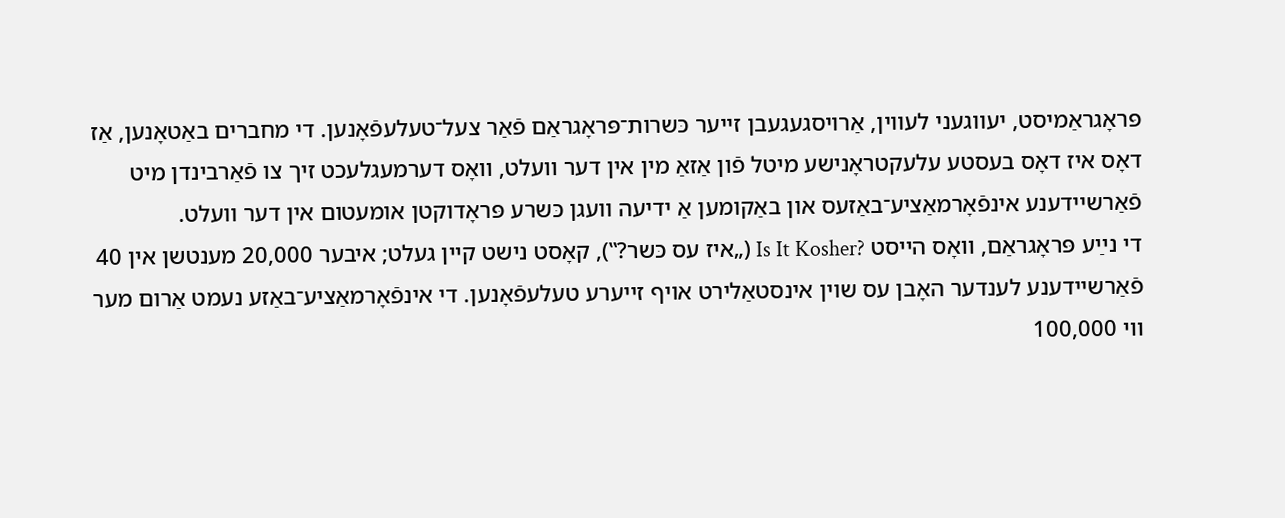פּראָגראַמיסט, יעווגעני לעווין, אַרויסגעגעבן זייער כּשרות־פּראָגראַם פֿאַר צעל־טעלעפֿאָנען. די מחברים באַטאָנען, אַז דאָס איז דאָס בעסטע עלעקטראָנישע מיטל פֿון אַזאַ מין אין דער וועלט, וואָס דערמעגלעכט זיך צו פֿאַרבינדן מיט פֿאַרשיידענע אינפֿאָרמאַציע־באַזעס און באַקומען אַ ידיעה וועגן כּשרע פּראָדוקטן אומעטום אין דער וועלט.
די נײַע פּראָגראַם, וואָס הייסט ?Is It Kosher („איז עס כּשר?‟), קאָסט נישט קיין געלט; איבער 20,000 מענטשן אין 40 פֿאַרשיידענע לענדער האָבן עס שוין אינסטאַלירט אויף זייערע טעלעפֿאָנען. די אינפֿאָרמאַציע־באַזע נעמט אַרום מער ווי 100,000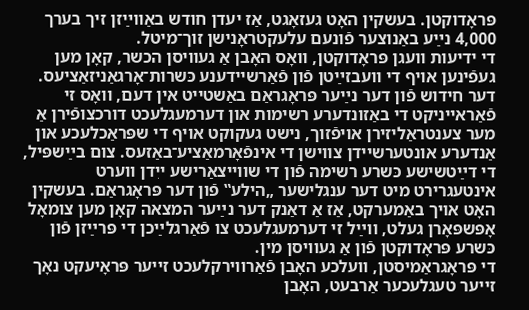פּראָדוקטן. בעשקין האָט געזאָגט, אַז יעדן חודש באַווײַזן זיך בערך 4,000 נײַע באַנוצער פֿונעם עלעקטראָנישן זוך־מיטל.
די ידיעות וועגן פּראָדוקטן, וואָס האָבן אַ געוויסן הכשר, קאָן מען געפֿינען אויף די וועבזײַטן פֿון פֿאַרשיידענע כּשרות־אָרגאַניזאַציעס. דער חידוש פֿון דער נײַער פּראָגראַם באַשטייט אין דעם, וואָס זי פֿאַראייניקט די באַזונדערע רשימות און דערמעגלעכט דורכצופֿירן אַ מער צענטראַליזירן אויפֿזוך, נישט געקוקט אויף די שפּראַכלעכע און אַנדערע אונטערשיידן צווישן די אינפֿאָרמאַציע־באַזעס. צום בײַשפּיל, די דײַטשישע כּשרע רשימה פֿון די שווייצאַרישע ייִדן ווערט אינטעגרירט מיט דער ענגלישער „הילע‟ פֿון דער פּראָגראַם. בעשקין האָט אויך באַמערקט, אַז אַ דאַנק דער נײַער המצאה קאָן מען צומאָל אָפּשפּאָרן געלט, ווײַל זי דערמעגלעכט צו פֿאַרגלײַכן די פּרײַזן פֿון כּשרע פּראָדוקטן פֿון אַ געוויסן מין.
די פּראָגראַמיסטן, וועלכע האָבן פֿאַרווירקלעכט זייער פּראָיעקט נאָך זייער טעגלעכער אַרבעט, האָבן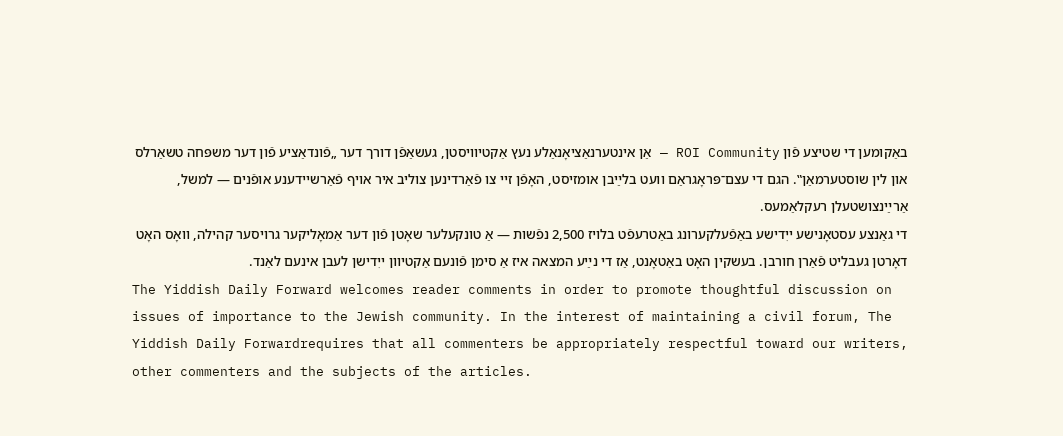באַקומען די שטיצע פֿון ROI Community — אַן אינטערנאַציאָנאַלע נעץ אַקטיוויסטן, געשאַפֿן דורך דער „פֿונדאַציע פֿון דער משפּחה טשאַרלס און לין שוסטערמאַן‟. הגם די עצם־פּראָגראַם וועט בלײַבן אומזיסט, האָפֿן זיי צו פֿאַרדינען צוליב איר אויף פֿאַרשיידענע אופֿנים — למשל, אַרײַנצושטעלן רעקלאַמעס.
די גאַנצע עסטאָנישע ייִדישע באַפֿעלקערונג באַטרעפֿט בלויז 2,500 נפֿשות — אַ טונקעלער שאָטן פֿון דער אַמאָליקער גרויסער קהילה, וואָס האָט דאָרטן געבליט פֿאַרן חורבן. בעשקין האָט באַטאָנט, אַז די נײַע המצאה איז אַ סימן פֿונעם אַקטיוון ייִדישן לעבן אינעם לאַנד.
The Yiddish Daily Forward welcomes reader comments in order to promote thoughtful discussion on issues of importance to the Jewish community. In the interest of maintaining a civil forum, The Yiddish Daily Forwardrequires that all commenters be appropriately respectful toward our writers, other commenters and the subjects of the articles.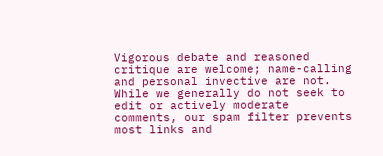Vigorous debate and reasoned critique are welcome; name-calling and personal invective are not. While we generally do not seek to edit or actively moderate comments, our spam filter prevents most links and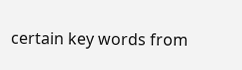certain key words from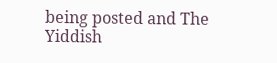being posted and The Yiddish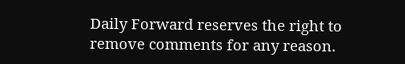Daily Forward reserves the right to remove comments for any reason.